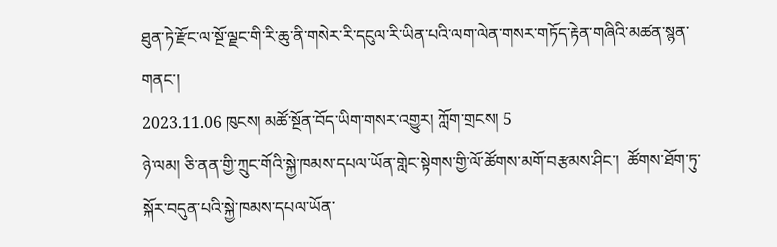ཐུན་ཏེ་རྫོང་ལ་སྔོ་ལྗང་གི་རི་ཆུ་ནི་གསེར་རི་དངུལ་རི་ཡིན་པའི་ལག་ལེན་གསར་གཏོད་རྟེན་གཞིའི་མཚན་སྙན་གནང་།
2023.11.06 ཁུངས། མཚོ་སྔོན་བོད་ཡིག་གསར་འགྱུར། ཀློག་གྲངས། 5
ཉེ་ལམ། ཅི་ནན་གྱི་ཀྲུང་གོའི་སྐྱེ་ཁམས་དཔལ་ཡོན་གླེང་སྟེགས་གྱི་ལོ་ཚོགས་མགོ་བརྩམས་ཤིང་།  ཚོགས་ཐོག་ཏུ་སྐོར་བདུན་པའི་སྐྱེ་ཁམས་དཔལ་ཡོན་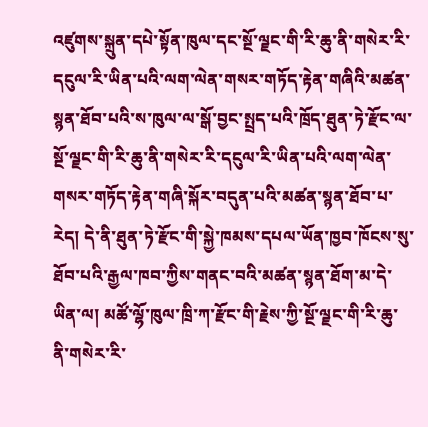འཛུགས་སྐྲུན་དཔེ་སྟོན་ཁུལ་དང་སྔོ་ལྗང་གི་རི་ཆུ་ནི་གསེར་རི་དངུལ་རི་ཡིན་པའི་ལག་ལེན་གསར་གཏོད་རྟེན་གཞིའི་མཚན་སྙན་ཐོབ་པའི་ས་ཁུལ་ལ་སྒོ་བྱང་སྤྲད་པའི་ཁྲོད་ཐུན་ཏེ་རྫོང་ལ་སྔོ་ལྗང་གི་རི་ཆུ་ནི་གསེར་རི་དངུལ་རི་ཡིན་པའི་ལག་ལེན་གསར་གཏོད་རྟེན་གཞི་སྐོར་བདུན་པའི་མཚན་སྙན་ཐོབ་པ་རེད། དེ་ནི་ཐུན་ཏེ་རྫོང་གི་སྐྱེ་ཁམས་དཔལ་ཡོན་ཁྱབ་ཁོངས་སུ་ཐོབ་པའི་རྒྱལ་ཁབ་ཀྱིས་གནང་བའི་མཚན་སྙན་ཐོག་མ་དེ་ཡིན་ལ། མཚོ་ལྷོ་ཁུལ་ཁྲི་ཀ་རྫོང་གི་རྗེས་ཀྱི་སྔོ་ལྗང་གི་རི་ཆུ་ནི་གསེར་རི་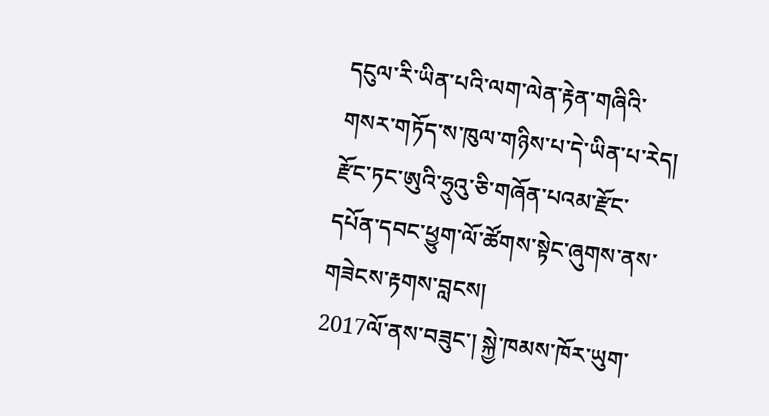དངུལ་རི་ཡིན་པའི་ལག་ལེན་རྟེན་གཞིའི་གསར་གཏོད་ས་ཁུལ་གཉིས་པ་དེ་ཡིན་པ་རེད།  རྫོང་ཏང་ཨུའི་ཧྲུའུ་ཅི་གཞོན་པའམ་རྫོང་དཔོན་དབང་ཕྱུག་ལོ་ཚོགས་སྟེང་ཞུགས་ནས་གཟེངས་རྟགས་བླངས།
2017ལོ་ནས་བཟུང་། སྐྱེ་ཁམས་ཁོར་ཡུག་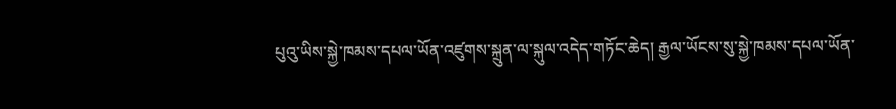པུའུ་ཡིས་སྐྱེ་ཁམས་དཔལ་ཡོན་འཛུགས་སྐྲུན་ལ་སྐུལ་འདེད་གཏོང་ཆེད། རྒྱལ་ཡོངས་སུ་སྐྱེ་ཁམས་དཔལ་ཡོན་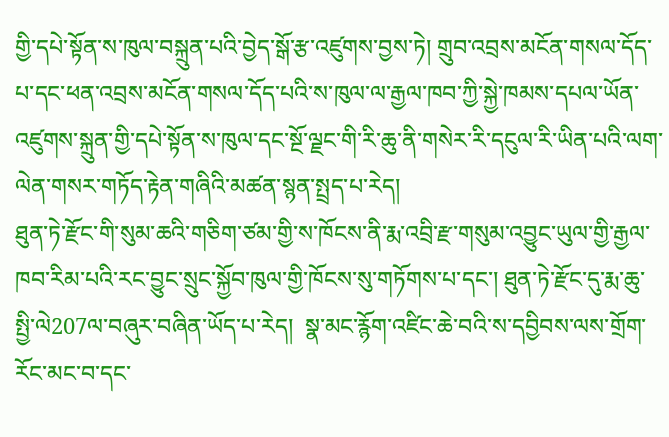གྱི་དཔེ་སྟོན་ས་ཁུལ་བསྐྲུན་པའི་བྱེད་སྒོ་རྩ་འཛུགས་བྱས་ཏེ། གྲུབ་འབྲས་མངོན་གསལ་དོད་པ་དང་ཕན་འབྲས་མངོན་གསལ་དོད་པའི་ས་ཁུལ་ལ་རྒྱལ་ཁབ་ཀྱི་སྐྱེ་ཁམས་དཔལ་ཡོན་འཛུགས་སྐྲུན་གྱི་དཔེ་སྟོན་ས་ཁུལ་དང་སྔོ་ལྗང་གི་རི་ཆུ་ནི་གསེར་རི་དངུལ་རི་ཡིན་པའི་ལག་ལེན་གསར་གཏོད་རྟེན་གཞིའི་མཚན་སྙན་སྤྲད་པ་རེད།
ཐུན་ཏེ་རྫོང་གི་སུམ་ཆའི་གཅིག་ཙམ་གྱི་ས་ཁོངས་ནི་རྨ་འབྲི་རྫ་གསུམ་འབྱུང་ཡུལ་གྱི་རྒྱལ་ཁབ་རིམ་པའི་རང་བྱུང་སྲུང་སྐྱོབ་ཁུལ་གྱི་ཁོངས་སུ་གཏོགས་པ་དང་། ཐུན་ཏེ་རྫོང་དུ་རྨ་ཆུ་སྤྱི་ལེ207ལ་བཞུར་བཞིན་ཡོད་པ་རེད།  སྣ་མང་རྙོག་འཛིང་ཆེ་བའི་ས་དབྱིབས་ལས་གྲོག་རོང་མང་བ་དང་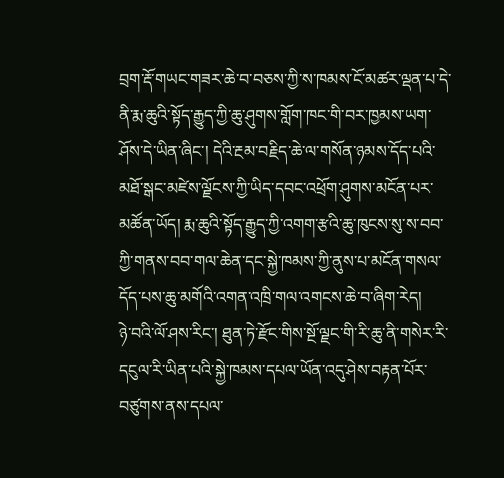བྲག་རྡོ་གཡང་གཟར་ཆེ་བ་བཅས་ཀྱི་ས་ཁམས་ངོ་མཚར་ལྡན་པ་དེ་ནི་རྨ་ཆུའི་སྟོད་རྒྱུད་ཀྱི་ཆུ་ཤུགས་གློག་ཁང་གི་བར་ཁྱམས་ཡག་ཤོས་དེ་ཡིན་ཞིང་། དེའི་རྔམ་བརྗིད་ཆེ་ལ་གསོན་ཉམས་དོད་པའི་མཐོ་སྒང་མཛེས་ལྗོངས་ཀྱི་ཡིད་དབང་འཕྲོག་ཤུགས་མངོན་པར་མཚོན་ཡོད། རྨ་ཆུའི་སྟོད་རྒྱུད་ཀྱི་འགག་རྩའི་ཆུ་ཁུངས་སུ་ས་བབ་ཀྱི་གནས་བབ་གལ་ཆེན་དང་སྐྱེ་ཁམས་ཀྱི་ནུས་པ་མངོན་གསལ་དོད་པས་ཆུ་མགོའི་འགན་འཁྲི་གལ་འགངས་ཆེ་བ་ཞིག་རེད།
ཉེ་བའི་ལོ་ཤས་རིང་། ཐུན་ཏེ་རྫོང་གིས་སྔོ་ལྗང་གི་རི་ཆུ་ནི་གསེར་རི་དངུལ་རི་ཡིན་པའི་སྐྱེ་ཁམས་དཔལ་ཡོན་འདུ་ཤེས་བརྟན་པོར་བཙུགས་ནས་དཔལ་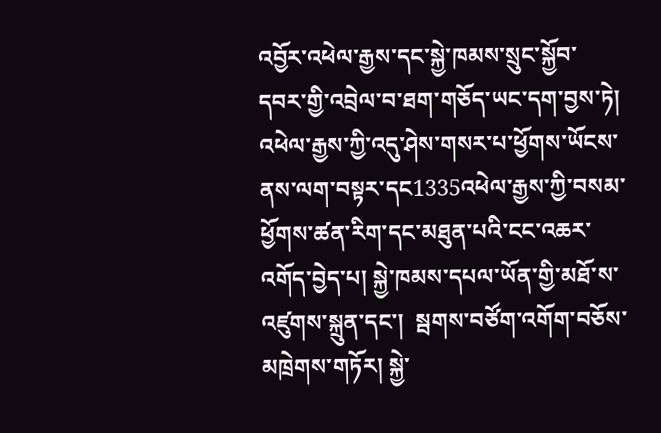འབྱོར་འཕེལ་རྒྱས་དང་སྐྱེ་ཁམས་སྲུང་སྐྱོབ་དབར་གྱི་འབྲེལ་བ་ཐག་གཅོད་ཡང་དག་བྱས་ཏེ། འཕེལ་རྒྱས་ཀྱི་འདུ་ཤེས་གསར་པ་ཕྱོགས་ཡོངས་ནས་ལག་བསྟར་དང1335འཕེལ་རྒྱས་ཀྱི་བསམ་ཕྱོགས་ཚན་རིག་དང་མཐུན་པའི་ངང་འཆར་འགོད་བྱེད་པ། སྐྱེ་ཁམས་དཔལ་ཡོན་གྱི་མཐོ་ས་འཛུགས་སྐྲུན་དང་།  སྦགས་བཙོག་འགོག་བཅོས་མཁྲེགས་གཏོར། སྐྱེ་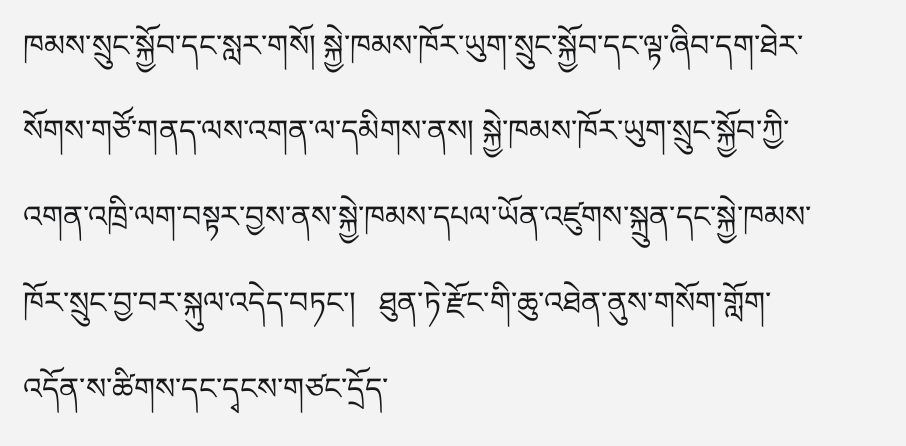ཁམས་སྲུང་སྐྱོབ་དང་སླར་གསོ། སྐྱེ་ཁམས་ཁོར་ཡུག་སྲུང་སྐྱོབ་དང་ལྟ་ཞིབ་དག་ཐེར་སོགས་གཙོ་གནད་ལས་འགན་ལ་དམིགས་ནས། སྐྱེ་ཁམས་ཁོར་ཡུག་སྲུང་སྐྱོབ་ཀྱི་འགན་འཁྲི་ལག་བསྟར་བྱས་ནས་སྐྱེ་ཁམས་དཔལ་ཡོན་འཛུགས་སྐྲུན་དང་སྐྱེ་ཁམས་ཁོར་སྲུང་བྱ་བར་སྐུལ་འདེད་བཏང་།   ཐུན་ཏེ་རྫོང་གི་ཆུ་འཐེན་ནུས་གསོག་གློག་འདོན་ས་ཚིགས་དང་དྭངས་གཙང་དྲོད་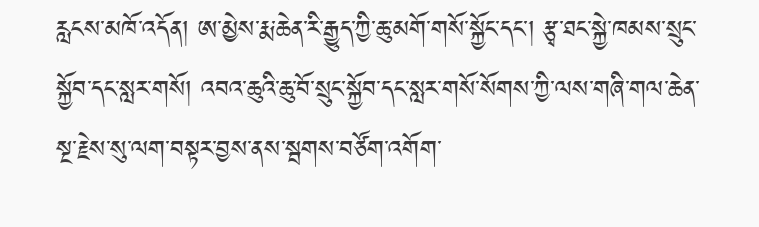རླངས་མཁོ་འདོན། ཨ་མྱེས་རྨ་ཆེན་རི་རྒྱུད་ཀྱི་ཆུ་མགོ་གསོ་སྐྱོང་དང་། རྩྭ་ཐང་སྐྱེ་ཁམས་སྲུང་སྐྱོབ་དང་སླར་གསོ། འབའ་ཆུའི་ཆུ་བོ་སྲུང་སྐྱོབ་དང་སླར་གསོ་སོགས་ཀྱི་ལས་གཞི་གལ་ཆེན་སྔ་རྗེས་སུ་ལག་བསྟར་བྱས་ནས་སྦགས་བཙོག་འགོག་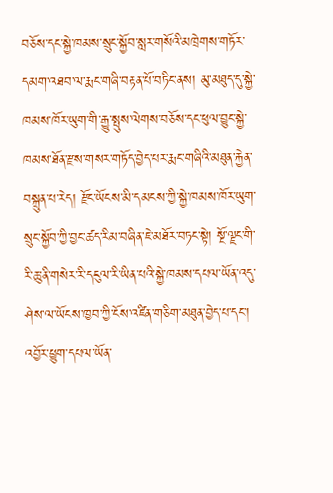བཅོས་དང་སྐྱེ་ཁམས་སྲུང་སྐྱོབ་སླར་གསོའི་མཁྲེགས་གཏོར་དམག་འཐབ་ལ་རྨང་གཞི་བརྟན་པོ་བཏིང་ནས། མུ་མཐུད་དུ་སྐྱེ་ཁམས་ཁོར་ཡུག་གི་རྒྱུ་སྤུས་ལེགས་བཅོས་དང་ཕུལ་བྱུང་སྐྱེ་ཁམས་ཐོན་རྫས་གསར་གཏོད་བྱེད་པར་རྨང་གཞིའི་མཐུན་རྐྱེན་བསྐྲུན་པ་རེད། རྫོང་ཡོངས་མི་དམངས་ཀྱི་སྐྱེ་ཁམས་ཁོར་ཡུག་སྲུང་སྐྱོབ་ཀྱི་བྱང་ཚད་རིམ་བཞིན་ཇེ་མཐོར་བཏང་སྟེ། སྔོ་ལྗང་གི་རི་ཆུ་ནི་གསེར་རི་དངུལ་རི་ཡིན་པའི་སྐྱེ་ཁམས་དཔལ་ཡོན་འདུ་ཤེས་ལ་ཡོངས་ཁྱབ་ཀྱི་ངོས་འཛིན་གཅིག་མཐུན་བྱེད་པ་དང་། འབྱོར་ཕྱུག་དཔལ་ཡོན་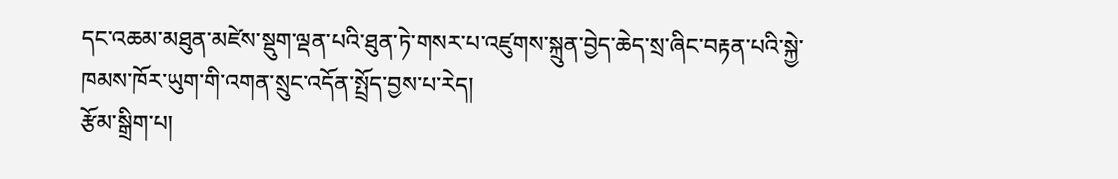དང་འཆམ་མཐུན་མཛེས་སྡུག་ལྡན་པའི་ཐུན་ཏེ་གསར་པ་འཛུགས་སྐྲུན་བྱེད་ཆེད་སྲ་ཞིང་བརྟན་པའི་སྐྱེ་ཁམས་ཁོར་ཡུག་གི་འགན་སྲུང་འདོན་སྤྲོད་བྱས་པ་རེད།
རྩོམ་སྒྲིག་པ།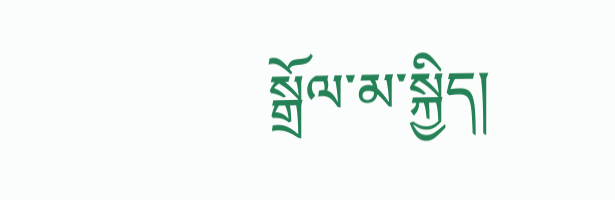སྒྲོལ་མ་སྐྱིད།